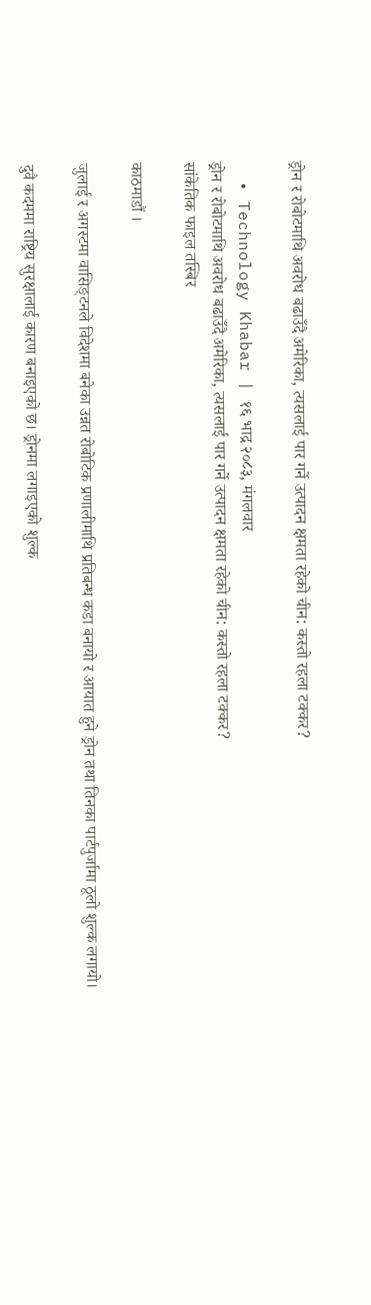ड्रोन र रोबोटमाथि अवरोध बढाउँदै अमेरिका, त्यसलाई पार गर्ने उत्पादन क्षमता रहेको चीन: कस्तो रहला टक्कर?

  • Technology Khabar | १६ भाद्र २०८३, मंगलवार
ड्रोन र रोबोटमाथि अवरोध बढाउँदै अमेरिका, त्यसलाई पार गर्ने उत्पादन क्षमता रहेको चीन: कस्तो रहला टक्कर?
सांकेतिक फाइल तस्बिर

काठमाडौं ।

जुलाई र अगस्टमा वासिङ्टनले विदेशमा बनेका उन्नत रोबोटिक प्रणालीमाथि प्रतिबन्ध कडा बनायो र आयात हुने ड्रोन तथा तिनका पार्टपुर्जामा ठूलो शुल्क लगायो।

दुवै कदममा राष्ट्रिय सुरक्षालाई कारण बनाइएको छ। ड्रोनमा लगाइएको शुल्क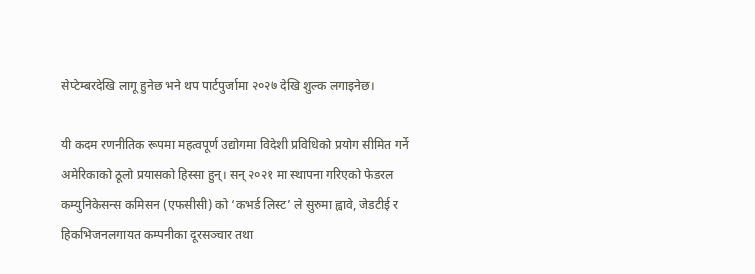सेप्टेम्बरदेखि लागू हुनेछ भने थप पार्टपुर्जामा २०२७ देखि शुल्क लगाइनेछ।

यी कदम रणनीतिक रूपमा महत्वपूर्ण उद्योगमा विदेशी प्रविधिको प्रयोग सीमित गर्ने अमेरिकाको ठूलो प्रयासको हिस्सा हुन्। सन् २०२१ मा स्थापना गरिएको फेडरल कम्युनिकेसन्स कमिसन (एफसीसी) को ‘कभर्ड लिस्ट’ ले सुरुमा ह्वावे, जेडटीई र हिकभिजनलगायत कम्पनीका दूरसञ्चार तथा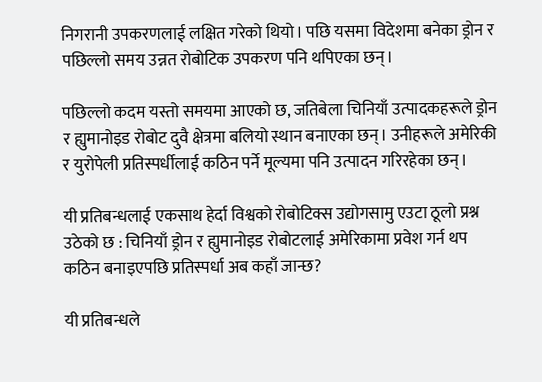निगरानी उपकरणलाई लक्षित गरेको थियो। पछि यसमा विदेशमा बनेका ड्रोन र पछिल्लो समय उन्नत रोबोटिक उपकरण पनि थपिएका छन्।

पछिल्लो कदम यस्तो समयमा आएको छ, जतिबेला चिनियाँ उत्पादकहरूले ड्रोन र ह्युमानोइड रोबोट दुवै क्षेत्रमा बलियो स्थान बनाएका छन्। उनीहरूले अमेरिकी र युरोपेली प्रतिस्पर्धीलाई कठिन पर्ने मूल्यमा पनि उत्पादन गरिरहेका छन्।

यी प्रतिबन्धलाई एकसाथ हेर्दा विश्वको रोबोटिक्स उद्योगसामु एउटा ठूलो प्रश्न उठेको छ : चिनियाँ ड्रोन र ह्युमानोइड रोबोटलाई अमेरिकामा प्रवेश गर्न थप कठिन बनाइएपछि प्रतिस्पर्धा अब कहाँ जान्छ?

यी प्रतिबन्धले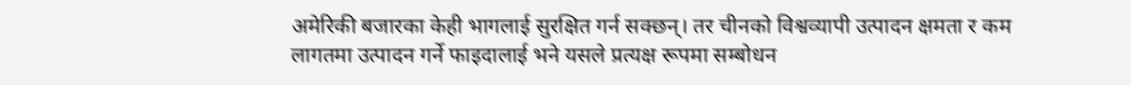अमेरिकी बजारका केही भागलाई सुरक्षित गर्न सक्छन्। तर चीनको विश्वव्यापी उत्पादन क्षमता र कम लागतमा उत्पादन गर्ने फाइदालाई भने यसले प्रत्यक्ष रूपमा सम्बोधन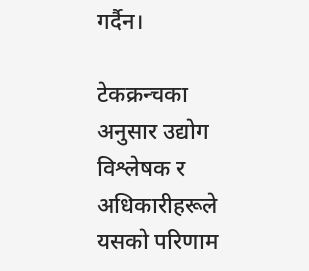गर्दैन।

टेकक्रन्चका अनुसार उद्योग विश्लेषक र अधिकारीहरूले यसको परिणाम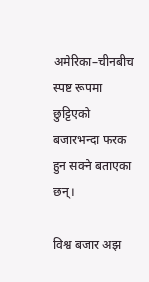अमेरिका–चीनबीच स्पष्ट रूपमा छुट्टिएको बजारभन्दा फरक हुन सक्ने बताएका छन्।

विश्व बजार अझ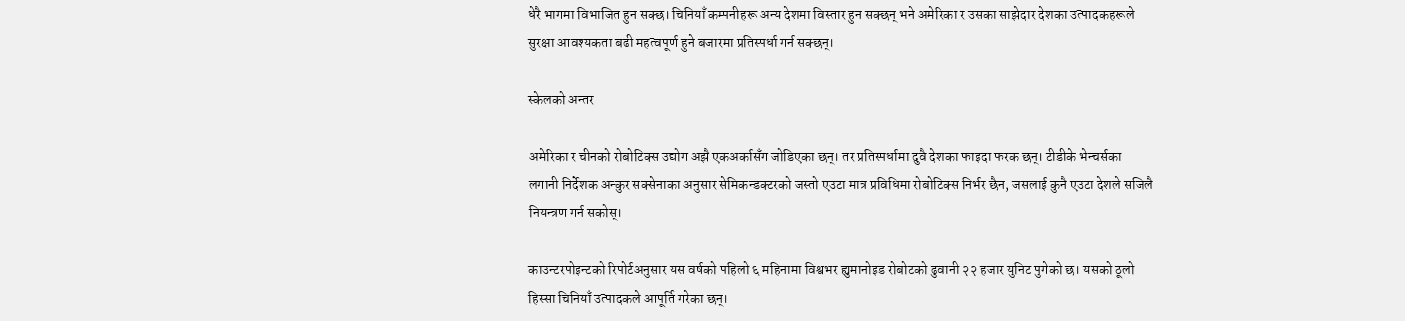धेरै भागमा विभाजित हुन सक्छ। चिनियाँ कम्पनीहरू अन्य देशमा विस्तार हुन सक्छन् भने अमेरिका र उसका साझेदार देशका उत्पादकहरूले सुरक्षा आवश्यकता बढी महत्वपूर्ण हुने बजारमा प्रतिस्पर्धा गर्न सक्छन्।

स्केलको अन्तर

अमेरिका र चीनको रोबोटिक्स उद्योग अझै एकअर्कासँग जोडिएका छन्। तर प्रतिस्पर्धामा दुवै देशका फाइदा फरक छन्। टीडीके भेन्चर्सका लगानी निर्देशक अन्कुर सक्सेनाका अनुसार सेमिकन्डक्टरको जस्तो एउटा मात्र प्रविधिमा रोबोटिक्स निर्भर छैन, जसलाई कुनै एउटा देशले सजिलै नियन्त्रण गर्न सकोस्।

काउन्टरपोइन्टको रिपोर्टअनुसार यस वर्षको पहिलो ६ महिनामा विश्वभर ह्युमानोइड रोबोटको ढुवानी २२ हजार युनिट पुगेको छ। यसको ठूलो हिस्सा चिनियाँ उत्पादकले आपूर्ति गरेका छन्।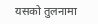यसको तुलनामा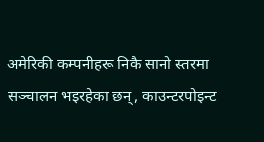अमेरिकी कम्पनीहरू निकै सानो स्तरमा सञ्चालन भइरहेका छन्, काउन्टरपोइन्ट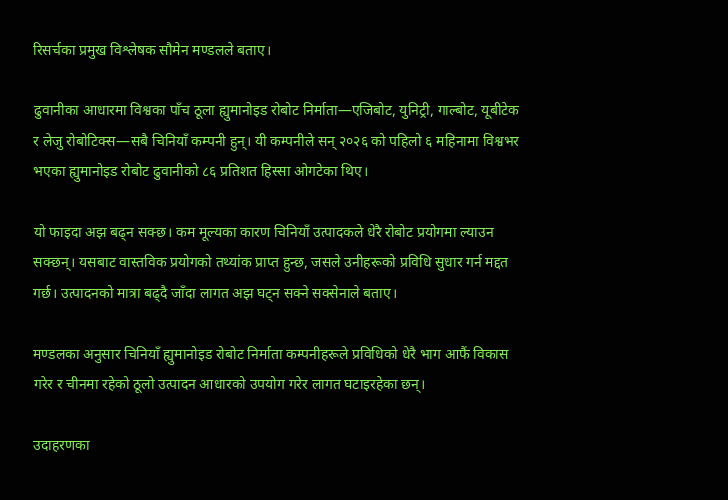रिसर्चका प्रमुख विश्लेषक सौमेन मण्डलले बताए।

ढुवानीका आधारमा विश्वका पाँच ठूला ह्युमानोइड रोबोट निर्माता—एजिबोट, युनिट्री, गाल्बोट, यूबीटेक र लेजु रोबोटिक्स—सबै चिनियाँ कम्पनी हुन्। यी कम्पनीले सन् २०२६ को पहिलो ६ महिनामा विश्वभर भएका ह्युमानोइड रोबोट ढुवानीको ८६ प्रतिशत हिस्सा ओगटेका थिए।

यो फाइदा अझ बढ्न सक्छ। कम मूल्यका कारण चिनियाँ उत्पादकले धेरै रोबोट प्रयोगमा ल्याउन सक्छन्। यसबाट वास्तविक प्रयोगको तथ्यांक प्राप्त हुन्छ, जसले उनीहरूको प्रविधि सुधार गर्न मद्दत गर्छ। उत्पादनको मात्रा बढ्दै जाँदा लागत अझ घट्न सक्ने सक्सेनाले बताए।

मण्डलका अनुसार चिनियाँ ह्युमानोइड रोबोट निर्माता कम्पनीहरूले प्रविधिको धेरै भाग आफैं विकास गरेर र चीनमा रहेको ठूलो उत्पादन आधारको उपयोग गरेर लागत घटाइरहेका छन्।

उदाहरणका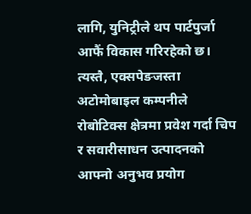लागि, युनिट्रीले थप पार्टपुर्जा आफैं विकास गरिरहेको छ। त्यस्तै, एक्सपेङजस्ता अटोमोबाइल कम्पनीले रोबोटिक्स क्षेत्रमा प्रवेश गर्दा चिप र सवारीसाधन उत्पादनको आफ्नो अनुभव प्रयोग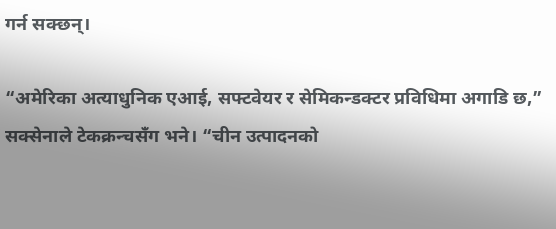गर्न सक्छन्।

“अमेरिका अत्याधुनिक एआई, सफ्टवेयर र सेमिकन्डक्टर प्रविधिमा अगाडि छ,” सक्सेनाले टेकक्रन्चसँग भने। “चीन उत्पादनको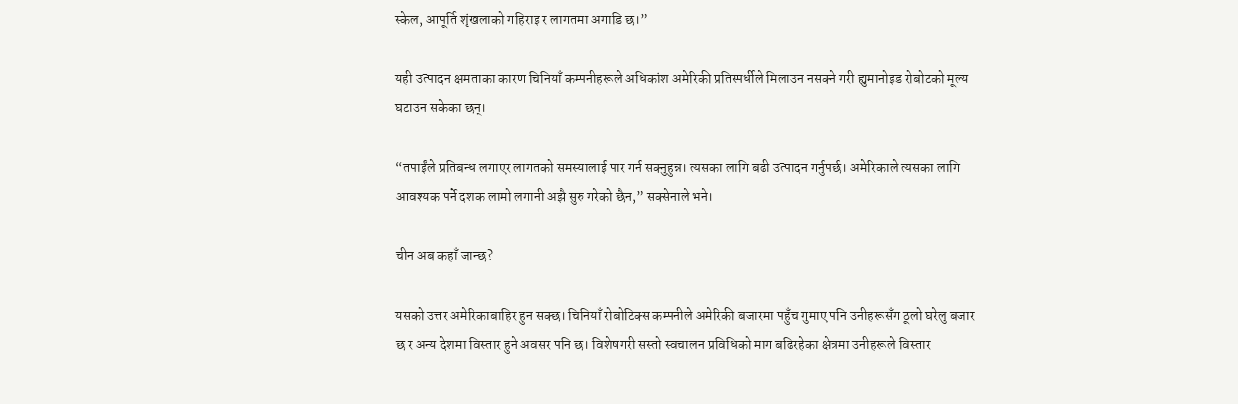स्केल, आपूर्ति शृंखलाको गहिराइ र लागतमा अगाडि छ।”

यही उत्पादन क्षमताका कारण चिनियाँ कम्पनीहरूले अधिकांश अमेरिकी प्रतिस्पर्धीले मिलाउन नसक्ने गरी ह्युमानोइड रोबोटको मूल्य घटाउन सकेका छन्।

“तपाईंले प्रतिबन्ध लगाएर लागतको समस्यालाई पार गर्न सक्नुहुन्न। त्यसका लागि बढी उत्पादन गर्नुपर्छ। अमेरिकाले त्यसका लागि आवश्यक पर्ने दशक लामो लगानी अझै सुरु गरेको छैन,” सक्सेनाले भने।

चीन अब कहाँ जान्छ?

यसको उत्तर अमेरिकाबाहिर हुन सक्छ। चिनियाँ रोबोटिक्स कम्पनीले अमेरिकी बजारमा पहुँच गुमाए पनि उनीहरूसँग ठूलो घरेलु बजार छ र अन्य देशमा विस्तार हुने अवसर पनि छ। विशेषगरी सस्तो स्वचालन प्रविधिको माग बढिरहेका क्षेत्रमा उनीहरूले विस्तार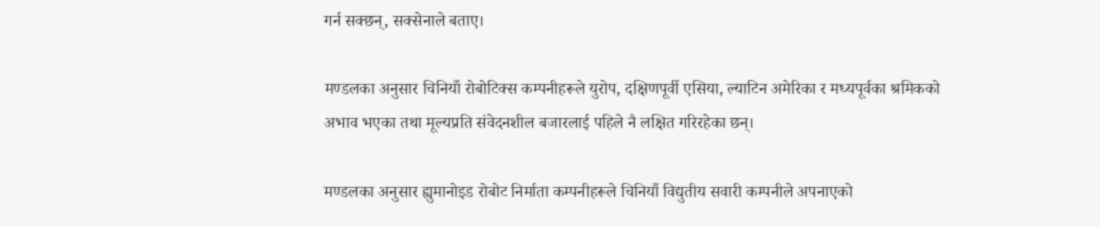गर्न सक्छन्, सक्सेनाले बताए।

मण्डलका अनुसार चिनियाँ रोबोटिक्स कम्पनीहरूले युरोप, दक्षिणपूर्वी एसिया, ल्याटिन अमेरिका र मध्यपूर्वका श्रमिकको अभाव भएका तथा मूल्यप्रति संवेदनशील बजारलाई पहिले नै लक्षित गरिरहेका छन्।

मण्डलका अनुसार ह्युमानोइड रोबोट निर्माता कम्पनीहरूले चिनियाँ विद्युतीय सवारी कम्पनीले अपनाएको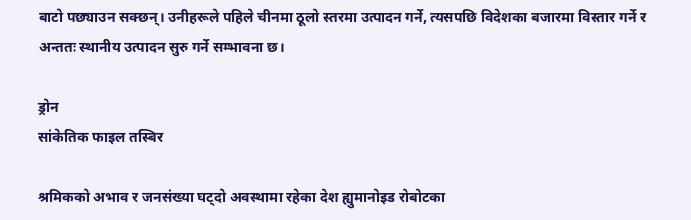बाटो पछ्याउन सक्छन्। उनीहरूले पहिले चीनमा ठूलो स्तरमा उत्पादन गर्ने, त्यसपछि विदेशका बजारमा विस्तार गर्ने र अन्ततः स्थानीय उत्पादन सुरु गर्ने सम्भावना छ।

ड्रोन
सांकेतिक फाइल तस्बिर

श्रमिकको अभाव र जनसंख्या घट्दो अवस्थामा रहेका देश ह्युमानोइड रोबोटका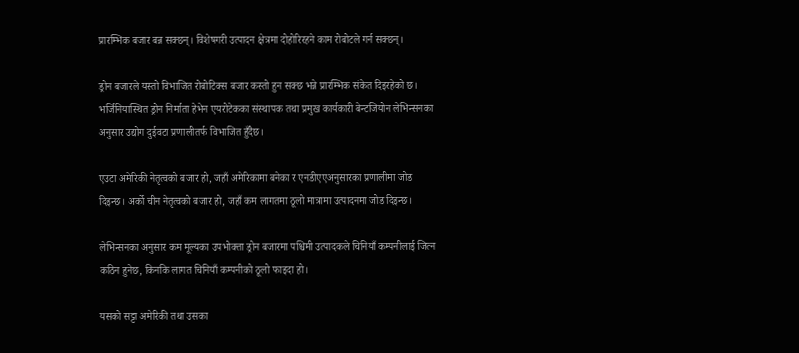प्रारम्भिक बजार बन्न सक्छन्। विशेषगरी उत्पादन क्षेत्रमा दोहोरिरहने काम रोबोटले गर्न सक्छन्।

ड्रोन बजारले यस्तो विभाजित रोबोटिक्स बजार कस्तो हुन सक्छ भन्ने प्रारम्भिक संकेत दिइरहेको छ। भर्जिनियास्थित ड्रोन निर्माता हेभेन एयरोटेकका संस्थापक तथा प्रमुख कार्यकारी बेन्टजियोन लेभिन्सनका अनुसार उद्योग दुईवटा प्रणालीतर्फ विभाजित हुँदैछ।

एउटा अमेरिकी नेतृत्वको बजार हो, जहाँ अमेरिकामा बनेका र एनडीएएअनुसारका प्रणालीमा जोड दिइन्छ। अर्को चीन नेतृत्वको बजार हो, जहाँ कम लागतमा ठूलो मात्रामा उत्पादनमा जोड दिइन्छ।

लेभिन्सनका अनुसार कम मूल्यका उपभोक्ता ड्रोन बजारमा पश्चिमी उत्पादकले चिनियाँ कम्पनीलाई जित्न कठिन हुनेछ, किनकि लागत चिनियाँ कम्पनीको ठूलो फाइदा हो।

यसको सट्टा अमेरिकी तथा उसका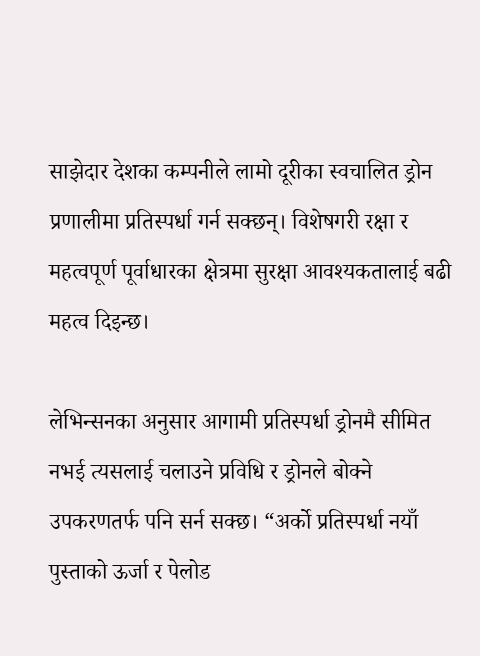साझेदार देशका कम्पनीले लामो दूरीका स्वचालित ड्रोन प्रणालीमा प्रतिस्पर्धा गर्न सक्छन्। विशेषगरी रक्षा र महत्वपूर्ण पूर्वाधारका क्षेत्रमा सुरक्षा आवश्यकतालाई बढी महत्व दिइन्छ।

लेभिन्सनका अनुसार आगामी प्रतिस्पर्धा ड्रोनमै सीमित नभई त्यसलाई चलाउने प्रविधि र ड्रोनले बोक्ने उपकरणतर्फ पनि सर्न सक्छ। “अर्को प्रतिस्पर्धा नयाँ पुस्ताको ऊर्जा र पेलोड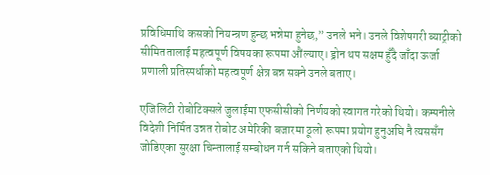प्रविधिमाथि कसको नियन्त्रण हुन्छ भन्नेमा हुनेछ,” उनले भने। उनले विशेषगरी ब्याट्रीको सीमिततालाई महत्वपूर्ण विषयका रूपमा औंल्याए। ड्रोन थप सक्षम हुँदै जाँदा ऊर्जा प्रणाली प्रतिस्पर्धाको महत्वपूर्ण क्षेत्र बन्न सक्ने उनले बताए।

एजिलिटी रोबोटिक्सले जुलाईमा एफसीसीको निर्णयको स्वागत गरेको थियो। कम्पनीले विदेशी निर्मित उन्नत रोबोट अमेरिकी बजारमा ठूलो रूपमा प्रयोग हुनुअघि नै त्यससँग जोडिएका सुरक्षा चिन्तालाई सम्बोधन गर्न सकिने बताएको थियो।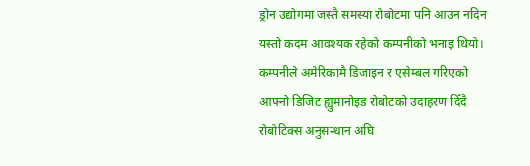ड्रोन उद्योगमा जस्तै समस्या रोबोटमा पनि आउन नदिन यस्तो कदम आवश्यक रहेको कम्पनीको भनाइ थियो। कम्पनीले अमेरिकामै डिजाइन र एसेम्बल गरिएको आफ्नो डिजिट ह्युमानोइड रोबोटको उदाहरण दिँदै रोबोटिक्स अनुसन्धान अघि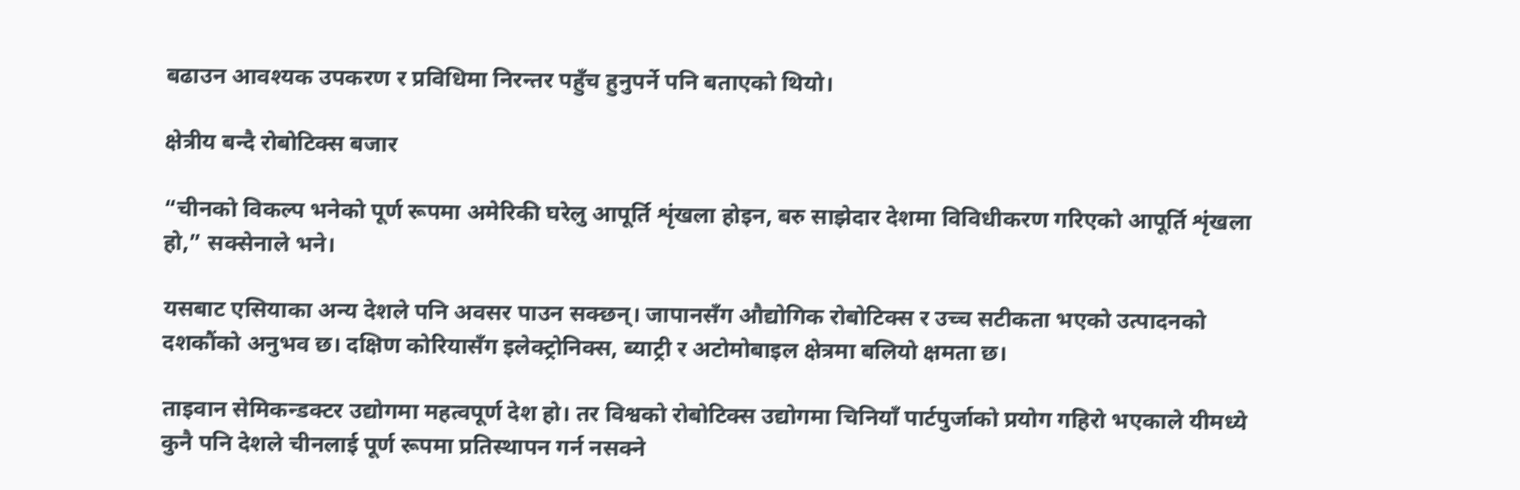बढाउन आवश्यक उपकरण र प्रविधिमा निरन्तर पहुँच हुनुपर्ने पनि बताएको थियो।

क्षेत्रीय बन्दै रोबोटिक्स बजार

“चीनको विकल्प भनेको पूर्ण रूपमा अमेरिकी घरेलु आपूर्ति शृंखला होइन, बरु साझेदार देशमा विविधीकरण गरिएको आपूर्ति शृंखला हो,” सक्सेनाले भने।

यसबाट एसियाका अन्य देशले पनि अवसर पाउन सक्छन्। जापानसँग औद्योगिक रोबोटिक्स र उच्च सटीकता भएको उत्पादनको दशकौंको अनुभव छ। दक्षिण कोरियासँग इलेक्ट्रोनिक्स, ब्याट्री र अटोमोबाइल क्षेत्रमा बलियो क्षमता छ।

ताइवान सेमिकन्डक्टर उद्योगमा महत्वपूर्ण देश हो। तर विश्वको रोबोटिक्स उद्योगमा चिनियाँ पार्टपुर्जाको प्रयोग गहिरो भएकाले यीमध्ये कुनै पनि देशले चीनलाई पूर्ण रूपमा प्रतिस्थापन गर्न नसक्ने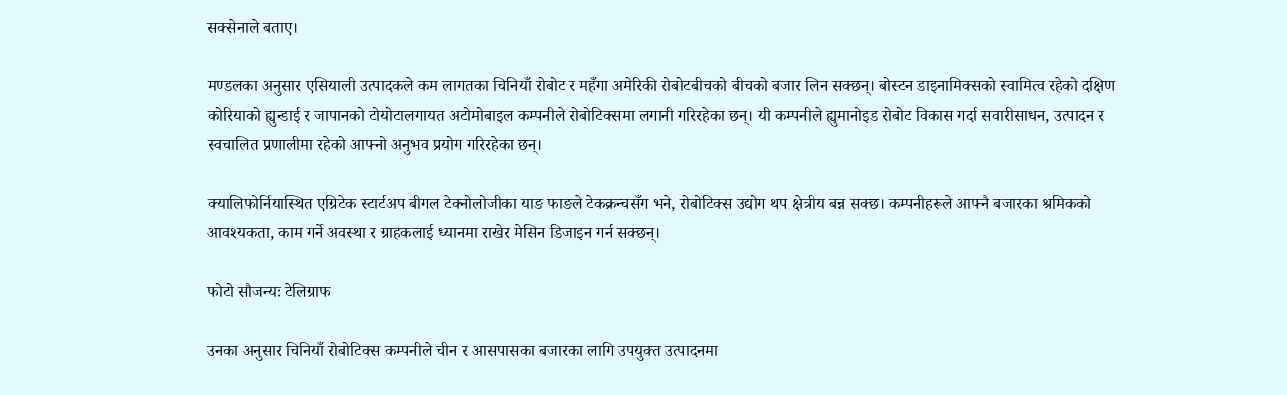सक्सेनाले बताए।

मण्डलका अनुसार एसियाली उत्पादकले कम लागतका चिनियाँ रोबोट र महँगा अमेरिकी रोबोटबीचको बीचको बजार लिन सक्छन्। बोस्टन डाइनामिक्सको स्वामित्व रहेको दक्षिण कोरियाको ह्युन्डाई र जापानको टोयोटालगायत अटोमोबाइल कम्पनीले रोबोटिक्समा लगानी गरिरहेका छन्। यी कम्पनीले ह्युमानोइड रोबोट विकास गर्दा सवारीसाधन, उत्पादन र स्वचालित प्रणालीमा रहेको आफ्नो अनुभव प्रयोग गरिरहेका छन्।

क्यालिफोर्नियास्थित एग्रिटेक स्टार्टअप बीगल टेक्नोलोजीका याङ फाङले टेकक्रन्चसँग भने, रोबोटिक्स उद्योग थप क्षेत्रीय बन्न सक्छ। कम्पनीहरूले आफ्नै बजारका श्रमिकको आवश्यकता, काम गर्ने अवस्था र ग्राहकलाई ध्यानमा राखेर मेसिन डिजाइन गर्न सक्छन्।

फोटो सौजन्यः टेलिग्राफ

उनका अनुसार चिनियाँ रोबोटिक्स कम्पनीले चीन र आसपासका बजारका लागि उपयुक्त उत्पादनमा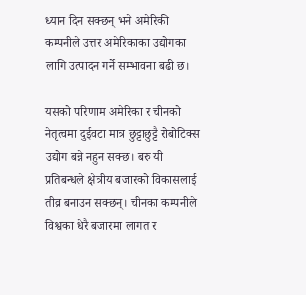ध्यान दिन सक्छन् भने अमेरिकी कम्पनीले उत्तर अमेरिकाका उद्योगका लागि उत्पादन गर्ने सम्भावना बढी छ।

यसको परिणाम अमेरिका र चीनको नेतृत्वमा दुईवटा मात्र छुट्टाछुट्टै रोबोटिक्स उद्योग बन्ने नहुन सक्छ। बरु यी प्रतिबन्धले क्षेत्रीय बजारको विकासलाई तीव्र बनाउन सक्छन्। चीनका कम्पनीले विश्वका धेरै बजारमा लागत र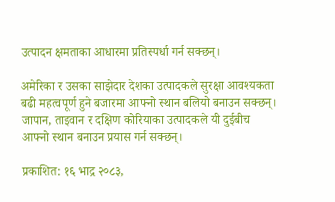उत्पादन क्षमताका आधारमा प्रतिस्पर्धा गर्न सक्छन्।

अमेरिका र उसका साझेदार देशका उत्पादकले सुरक्षा आवश्यकता बढी महत्वपूर्ण हुने बजारमा आफ्नो स्थान बलियो बनाउन सक्छन्। जापान, ताइवान र दक्षिण कोरियाका उत्पादकले यी दुईबीच आफ्नो स्थान बनाउन प्रयास गर्न सक्छन्।

प्रकाशित: १६ भाद्र २०८३,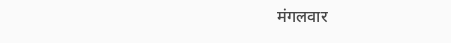मंगलवार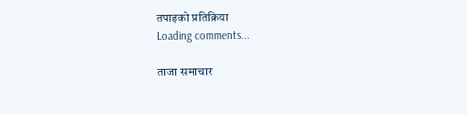तपाइको प्रतिक्रिया
Loading comments...

ताजा समाचार